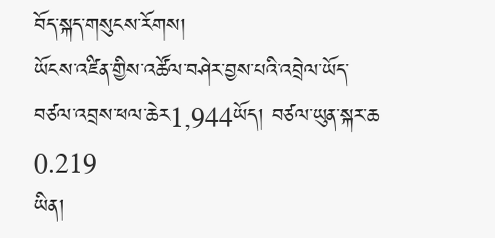བོད་སྐད་གསུངས་རོགས།
ཡོངས་འཛིན་གྱིས་འཚོལ་བཤེར་བྱས་པའི་འབྲེལ་ཡོད་བཙལ་འབྲས་ཕལ་ཆེར1,944ཡོད། བཙལ་ཡུན་སྐར་ཆ 0.219
ཡིན།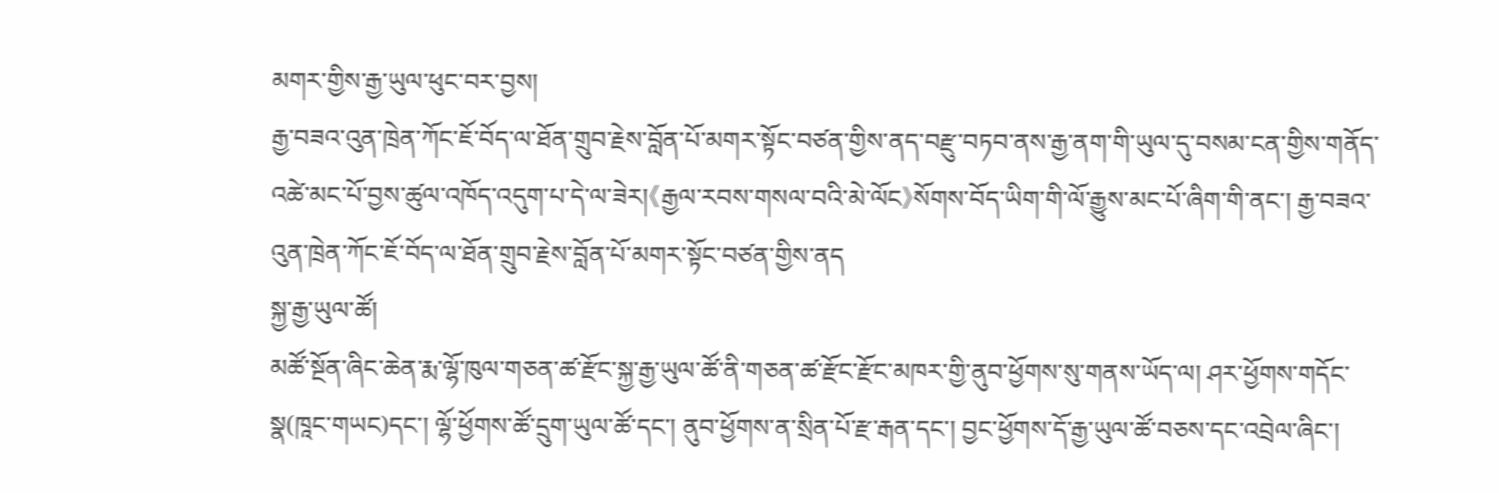མགར་གྱིས་རྒྱ་ཡུལ་ཕུང་བར་བྱས།
རྒྱ་བཟའ་འུན་ཁྲེན་ཀོང་ཇོ་བོད་ལ་ཐོན་གྲུབ་རྗེས་བློན་པོ་མགར་སྟོང་བཙན་གྱིས་ནད་བརྫུ་བཏབ་ནས་རྒྱ་ནག་གི་ཡུལ་དུ་བསམ་ངན་གྱིས་གནོད་འཚེ་མང་པོ་བྱས་ཚུལ་འཁོད་འདུག་པ་དེ་ལ་ཟེར།《རྒྱལ་རབས་གསལ་བའི་མེ་ལོང》སོགས་བོད་ཡིག་གི་ལོ་རྒྱུས་མང་པོ་ཞིག་གི་ནང་། རྒྱ་བཟའ་འུན་ཁྲེན་ཀོང་ཇོ་བོད་ལ་ཐོན་གྲུབ་རྗེས་བློན་པོ་མགར་སྟོང་བཙན་གྱིས་ནད
སྐྱ་རྒྱ་ཡུལ་ཚོ།
མཚོ་སྔོན་ཞིང་ཆེན་རྨ་ལྷོ་ཁུལ་གཅན་ཚ་རྫོང་སྐྱ་རྒྱ་ཡུལ་ཚོ་ནི་གཅན་ཚ་རྫོང་རྫོང་མཁར་གྱི་ནུབ་ཕྱོགས་སུ་གནས་ཡོད་ལ། ཤར་ཕྱོགས་གདོང་སྣ(ཁཱང་གཡང)དང་། ལྷོ་ཕྱོགས་ཚོ་དྲུག་ཡུལ་ཚོ་དང་། ནུབ་ཕྱོགས་ན་སྲིན་པོ་རྫ་རྒན་དང་། བྱང་ཕྱོགས་དོ་རྒྱ་ཡུལ་ཚོ་བཅས་དང་འབྲེལ་ཞིང་།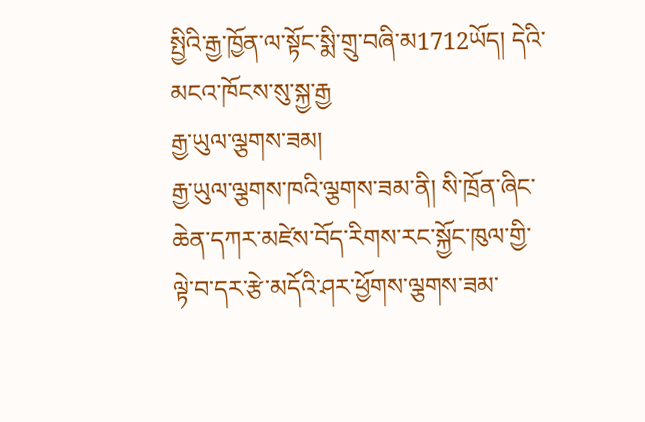སྤྱིའི་རྒྱ་ཁྱོན་ལ་སྟོང་སྨི་གྲུ་བཞི་མ1712ཡོད། དེའི་མངའ་ཁོངས་སུ་སྐྱ་རྒྱ
རྒྱ་ཡུལ་ལྕགས་ཟམ།
རྒྱ་ཡུལ་ལྕགས་ཁའི་ལྕགས་ཟམ་ནི། སི་ཁྲོན་ཞིང་ཆེན་དཀར་མཛེས་བོད་རིགས་རང་སྐྱོང་ཁུལ་གྱི་ལྟེ་བ་དར་རྩེ་མདོའི་ཤར་ཕྱོགས་ལྕགས་ཟམ་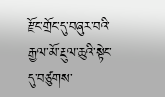རྫོང་གྲོང་དུ་བཞུར་བའི་རྒྱལ་མོ་རྔུལ་ཆུའི་སྟེང་དུ་བཙུགས་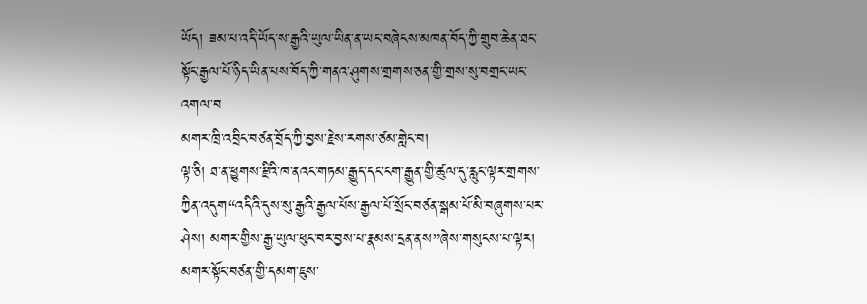ཡོད། ཟམ་པ་འདི་ཡོད་ས་རྒྱའི་ཡུལ་ཡིན་ན་ཡང་བཞེངས་མཁན་བོད་ཀྱི་གྲུབ་ཆེན་ཐང་སྟོང་རྒྱལ་པོ་ཉིད་ཡིན་པས་བོད་ཀྱི་གནའ་ཤུགས་གྲགས་ཅན་གྱི་གྲས་སུ་བགྲང་ཡང་འགལ་བ
མགར་ཁྲི་འབྲིང་བཙན་བྲོད་ཀྱི་བྱས་རྗེས་རགས་ཙམ་གླེང་བ།
ལྟ་ཅི། ཐ་ན་ཕྱུགས་རྫིའི་ཁ་ནའང་གཏམ་རྒྱུད་དང་ངག་རྒྱུན་གྱི་ཚུལ་དུ་རླུང་ལྟར་གྲགས་ཀྱིན་འདུག“འདིའི་དུས་སུ་རྒྱའི་རྒྱལ་པོས་རྒྱལ་པོ་སྲོང་བཙན་སྒམ་པོ་མི་བཞུགས་པར་ཤེས། མགར་གྱིས་རྒྱ་ཡུལ་ཕུང་བར་བྱས་པ་རྣམས་དྲན་ནས”ཞེས་གསུངས་པ་ལྟར། མགར་སྟོང་བཙན་གྱི་དམག་ཇུས་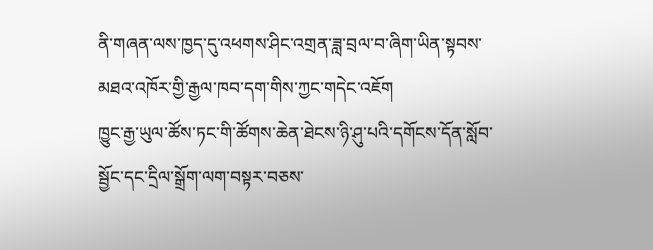ནི་གཞན་ལས་ཁྱད་དུ་འཕགས་ཤིང་འགྲན་ཟླ་བྲལ་བ་ཞིག་ཡིན་སྟབས་མཐའ་འཁོར་གྱི་རྒྱལ་ཁབ་དག་གིས་ཀྱང་གདེང་འཇོག
ཁྱུང་རྒྱ་ཡུལ་ཚོས་ཏང་གི་ཚོགས་ཆེན་ཐེངས་ཉི་ཤུ་པའི་དགོངས་དོན་སློབ་སྦྱོང་དང་དྲིལ་སྒྲོག་ལག་བསྟར་བཅས་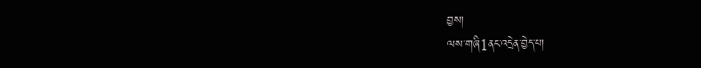བྱས།
ལས་གཞི1ནང་འདྲེན་བྱེད་པ།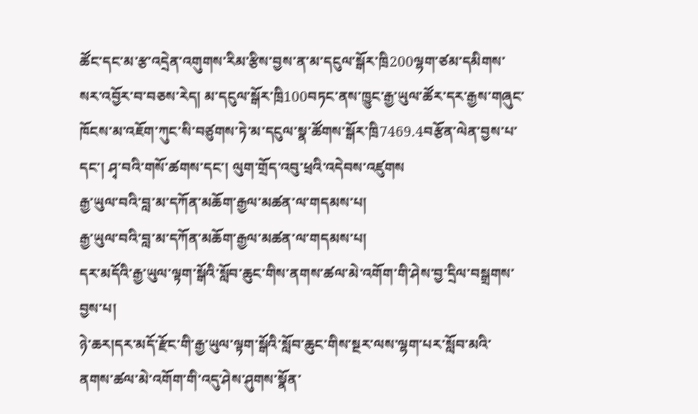ཚོང་དང་མ་རྩ་འདྲེན་འགུགས་རིམ་རྩིས་བྱས་ན་མ་དངུལ་སྒོར་ཁྲི200ལྷག་ཙམ་དམིགས་སར་འབྱོར་བ་བཅས་རེད། མ་དངུལ་སྒོར་ཁྲི100བཏང་ནས་ཁྱུང་རྒྱ་ཡུལ་ཚོར་དར་རྒྱས་གཞུང་ཁོངས་མ་འཇོག་ཀུང་སི་བཙུགས་ཏེ་མ་དངུལ་སྣ་ཚོགས་སྒོར་ཁྲི7469.4བརྩོན་ལེན་བྱས་པ་དང་། ཤྭ་བའི་གསོ་ཚགས་དང་། ལུག་གྲོད་འབུ་ཕྲའི་འདེབས་འཛུགས
རྒྱ་ཡུལ་བའི་བླ་མ་དཀོན་མཆོག་རྒྱལ་མཚན་ལ་གདམས་པ།
རྒྱ་ཡུལ་བའི་བླ་མ་དཀོན་མཆོག་རྒྱལ་མཚན་ལ་གདམས་པ།
དར་མདོའི་རྒྱ་ཡུལ་ལྟག་སྒོའི་སློབ་ཆུང་གིས་ནགས་ཚལ་མེ་འགོག་གི་ཤེས་བྱ་དྲིལ་བསྒྲགས་བྱས་པ།
ཉེ་ཆར།དར་མདོ་རྫོང་གི་རྒྱ་ཡུལ་ལྟག་སྒོའི་སློབ་ཆུང་གིས་སྔར་ལས་ལྷག་པར་སློབ་མའི་ནགས་ཚལ་མེ་འགོག་གི་འདུ་ཤེས་ཤུགས་སྣོན་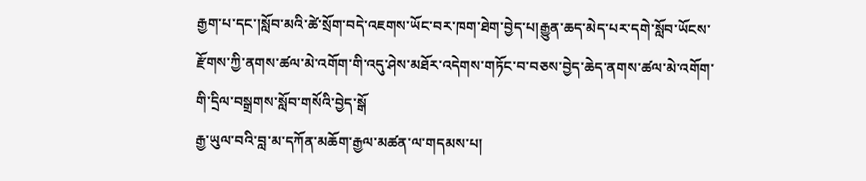རྒྱག་པ་དང་།སློབ་མའི་ཚེ་སྲོག་བདེ་འཇགས་ཡོང་བར་ཁག་ཐེག་བྱེད་པ།རྒྱུན་ཆད་མེད་པར་དགེ་སློབ་ཡོངས་རྫོགས་ཀྱི་ནགས་ཚལ་མེ་འགོག་གི་འདུ་ཤེས་མཐོར་འདེགས་གཏོང་བ་བཅས་བྱེད་ཆེད་ནགས་ཚལ་མེ་འགོག་གི་དྲིལ་བསྒྲགས་སློབ་གསོའི་བྱེད་སྒོ
རྒྱ་ཡུལ་བའི་བླ་མ་དཀོན་མཆོག་རྒྱལ་མཚན་ལ་གདམས་པ།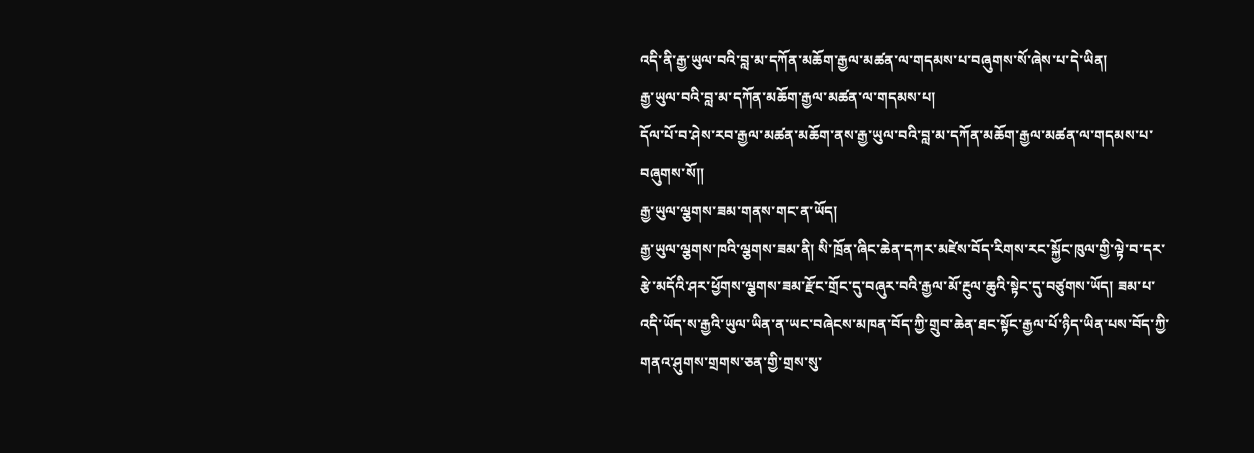འདི་ནི་རྒྱ་ཡུལ་བའི་བླ་མ་དཀོན་མཆོག་རྒྱལ་མཚན་ལ་གདམས་པ་བཞུགས་སོ་ཞེས་པ་དེ་ཡིན།
རྒྱ་ཡུལ་བའི་བླ་མ་དཀོན་མཆོག་རྒྱལ་མཚན་ལ་གདམས་པ།
དོལ་པོ་བ་ཤེས་རབ་རྒྱལ་མཚན་མཆོག་ནས་རྒྱ་ཡུལ་བའི་བླ་མ་དཀོན་མཆོག་རྒྱལ་མཚན་ལ་གདམས་པ་བཞུགས་སོ༎
རྒྱ་ཡུལ་ལྕགས་ཟམ་གནས་གང་ན་ཡོད།
རྒྱ་ཡུལ་ལྕགས་ཁའི་ལྕགས་ཟམ་ནི། སི་ཁྲོན་ཞིང་ཆེན་དཀར་མཛེས་བོད་རིགས་རང་སྐྱོང་ཁུལ་གྱི་ལྟེ་བ་དར་རྩེ་མདོའི་ཤར་ཕྱོགས་ལྕགས་ཟམ་རྫོང་གྲོང་དུ་བཞུར་བའི་རྒྱལ་མོ་རྔུལ་ཆུའི་སྟེང་དུ་བཙུགས་ཡོད། ཟམ་པ་འདི་ཡོད་ས་རྒྱའི་ཡུལ་ཡིན་ན་ཡང་བཞེངས་མཁན་བོད་ཀྱི་གྲུབ་ཆེན་ཐང་སྟོང་རྒྱལ་པོ་ཉིད་ཡིན་པས་བོད་ཀྱི་གནའ་ཤུགས་གྲགས་ཅན་གྱི་གྲས་སུ་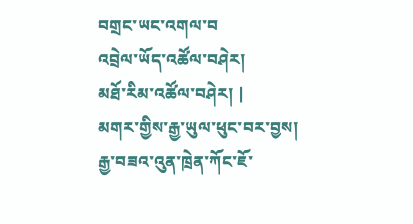བགྲང་ཡང་འགལ་བ
འབྲེལ་ཡོད་འཚོལ་བཤེར།
མཐོ་རིམ་འཚོལ་བཤེར། |
མགར་གྱིས་རྒྱ་ཡུལ་ཕུང་བར་བྱས།
རྒྱ་བཟའ་འུན་ཁྲེན་ཀོང་ཇོ་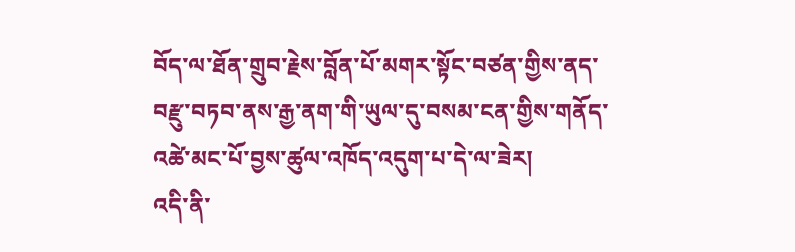བོད་ལ་ཐོན་གྲུབ་རྗེས་བློན་པོ་མགར་སྟོང་བཙན་གྱིས་ནད་བརྫུ་བཏབ་ནས་རྒྱ་ནག་གི་ཡུལ་དུ་བསམ་ངན་གྱིས་གནོད་འཚེ་མང་པོ་བྱས་ཚུལ་འཁོད་འདུག་པ་དེ་ལ་ཟེར།
འདི་ནི་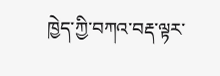ཁྱེད་ཀྱི་བཀའ་བརྡ་ལྟར་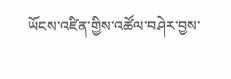ཡོངས་འཛིན་གྱིས་འཚོལ་བཤེར་བྱས་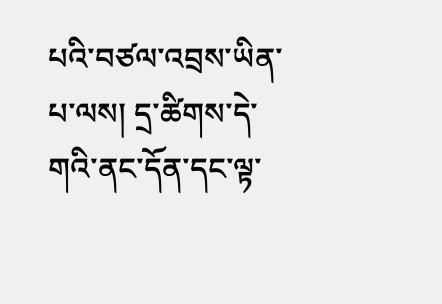པའི་བཙལ་འབྲས་ཡིན་པ་ལས། དྲ་ཚིགས་དེ་གའི་ནང་དོན་དང་ལྟ་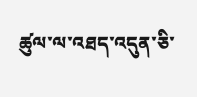ཚུལ་ལ་འཐད་འདུན་ཅི་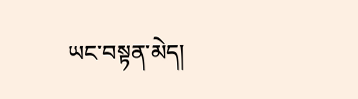ཡང་བསྟན་མེད།